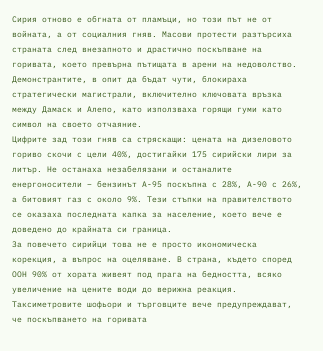Сирия отново е обгната от пламъци, но този път не от войната, а от социалния гняв. Масови протести разтърсиха страната след внезапното и драстично поскъпване на горивата, което превърна пътищата в арени на недоволство. Демонстрантите, в опит да бъдат чути, блокираха стратегически магистрали, включително ключовата връзка между Дамаск и Алепо, като използваха горящи гуми като символ на своето отчаяние.
Цифрите зад този гняв са стряскащи: цената на дизеловото гориво скочи с цели 40%, достигайки 175 сирийски лири за литър. Не останаха незабелязани и останалите енергоносители – бензинът А-95 поскъпна с 28%, А-90 с 26%, а битовият газ с около 9%. Тези стъпки на правителството се оказаха последната капка за население, което вече е доведено до крайната си граница.
За повечето сирийци това не е просто икономическа корекция, а въпрос на оцеляване. В страна, където според ООН 90% от хората живеят под прага на бедността, всяко увеличение на цените води до верижна реакция. Таксиметровите шофьори и търговците вече предупреждават, че поскъпването на горивата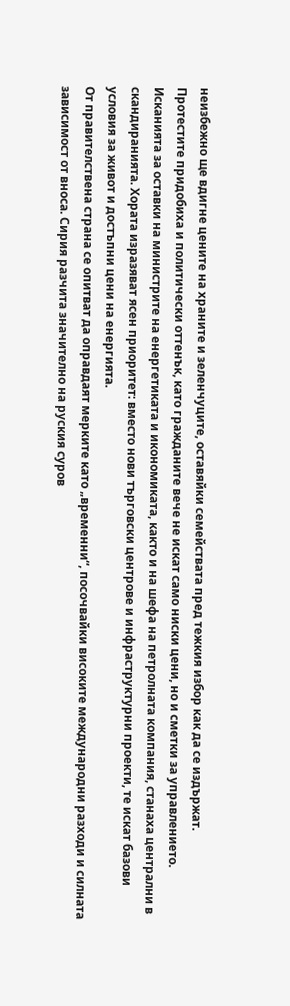неизбежно ще вдигне цените на храните и зеленчуците, оставяйки семействата пред тежкия избор как да се издържат.
Протестите придобиха и политически оттенък, като гражданите вече не искат само ниски цени, но и сметки за управлението. Исканията за оставки на министрите на енергетиката и икономиката, както и на шефа на петролната компания, станаха централни в скандиранията. Хората изразяват ясен приоритет: вместо нови търговски центрове и инфраструктурни проекти, те искат базови условия за живот и достъпни цени на енергията.
От правителствена страна се опитват да оправдаят мерките като „временни“, посочвайки високите международни разходи и силната зависимост от вноса. Сирия разчита значително на руския суров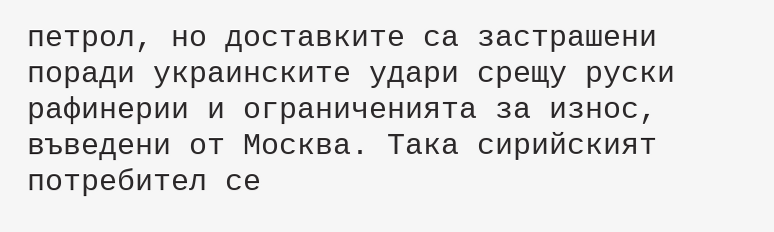петрол, но доставките са застрашени поради украинските удари срещу руски рафинерии и ограниченията за износ, въведени от Москва. Така сирийският потребител се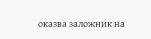оказва заложник на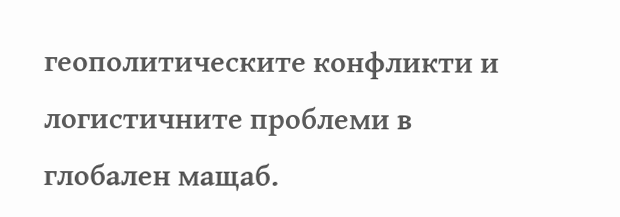геополитическите конфликти и логистичните проблеми в глобален мащаб.